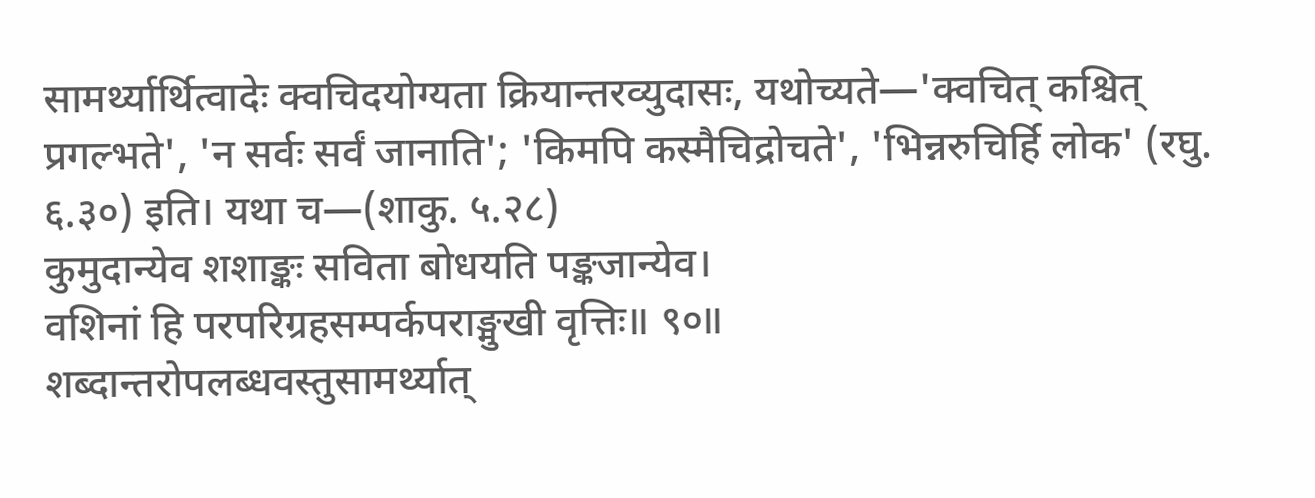सामर्थ्यार्थित्वादेः क्वचिदयोग्यता क्रियान्तरव्युदासः, यथोच्यते—'क्वचित् कश्चित् प्रगल्भते', 'न सर्वः सर्वं जानाति'; 'किमपि कस्मैचिद्रोचते', 'भिन्नरुचिर्हि लोक' (रघु. ६.३०) इति। यथा च—(शाकु. ५.२८)
कुमुदान्येव शशाङ्कः सविता बोधयति पङ्कजान्येव।
वशिनां हि परपरिग्रहसम्पर्कपराङ्मुखी वृत्तिः॥ ९०॥
शब्दान्तरोपलब्धवस्तुसामर्थ्यात्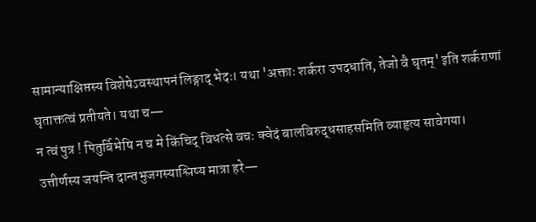सामान्याक्षिप्तस्य विशेषेऽवस्थापनं लिङ्गाद् भेदः। यथा 'अक्ताः शर्करा उपदधाति, तेजो वै घृतम्' इति शर्कराणां घृताक्तत्वं प्रतीयते। यथा च—
न त्वं पुत्र ! पितुर्बिभेषि न च मे किंचिद् विधत्से वचः क्वेदं बालविरुद्धसाहसमिति व्याहृत्य सावेगया।
उत्तीर्णस्य जयन्ति दान्तभुजगस्याश्लिष्य मात्रा हरे—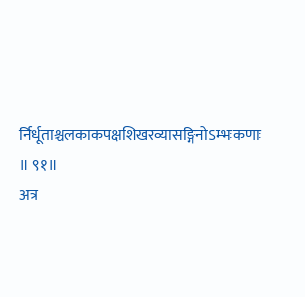र्निर्धूताश्चलकाकपक्षशिखरव्यासङ्गिनोऽम्भःकणाः ॥ ९१॥
अत्र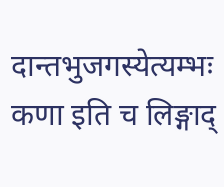दान्तभुजगस्येत्यम्भः कणा इति च लिङ्गाद्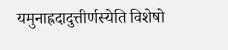यमुनाह्रदादुत्तीर्णस्येति विशेषो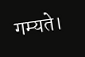गम्यते।